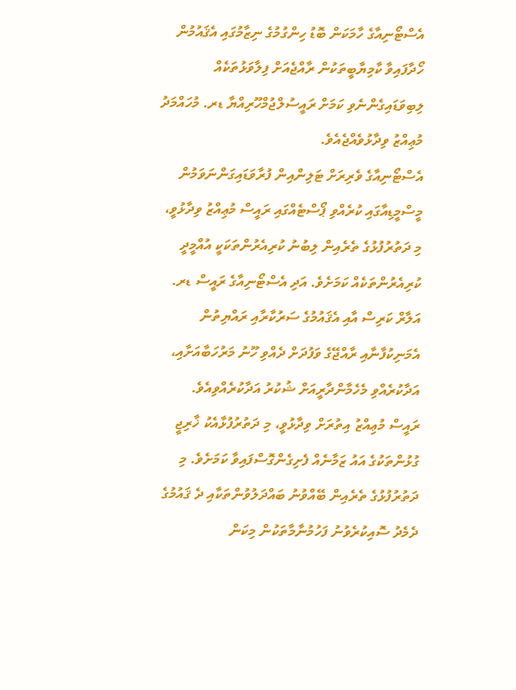އެސްޓޯނިއާގެ ހާމަކަން ބޮޑު ހިންގުމުގެ ނިޒާމުގައި އެޤައުމުން ހޯދާފައިވާ ކާމިޔާބީތަކުން ރާއްޖެއަށް ފިލާވަޅުތަކެއް ލިބިވަޑައިގެންނެވި ކަމަށް ރައީސުލްޖުމްހޫރިއްޔާ ޑރ. މުހައްމަދު މުޢިއްޒު ވިދާޅުވެއްޖެއެވެ.
އެސްޓޯނިއާގެ ވެރިރަށް ޓަލިންއިން ފުރާވަޑައިގަންނަވަމުން މީސްމީޑިއާގައި ކުރެއްވި ޕޯސްޓެއްގައި ރައީސް މުޢިއްޒު ވިދާޅުވީ، މި ދަތުރުފުޅުގެ ތެރެއިން ލިބުނު ކުރިއެރުންތަކަކީ އުއްމީދީ ކުރިއެރުންތަކެއް ކަމަށެވެ. އަދި އެސްޓޯނިއާގެ ރައީސް ޑރ. އަލާރް ކަރިސް އާއި އެޤައުމުގެ ސަރުކާރާއި ރައްޔިތުން އެމަނިކުފާނާއި ރާއްޖޭގެ ވަފުދަށް ދެއްވި ހޫނު މަރުހަބާއަށާއި، އަދާކުރެއްވި މެހެމާންދާރީއަށް ޝުކުރު އަދާކުރެއްވިއެވެ.
ރައީސް މުޢިއްޒު އިތުރަށް ވިދާޅުވީ، މި ދަތުރުފުޅާއެކު ޚާރިޖީ ގުޅުންތަކުގެ އައު ޒަމާނެއް ފެށިގެންގޮސްފައިވާ ކަމަށެވެ. މި ދަތުރުފުޅުގެ ތެރެއިން ބޭއްވުނު ބައްދަލުވުންތަކާއި ދެ ޤައުމުގެ ދެމެދު ސޮއިކުރެވުނު ފަހުމުނާމާތަކުން މިކަން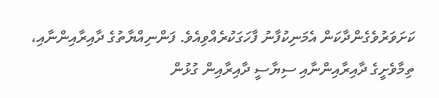ކަށަވަރުވެގެންދާކަން އެމަނިކުފާނު ފާހަގަކުރެއްވިއެވެ. ފަންނިއްޔާތުގެ ދާއިރާއިންނާއި، ތިމާވެށީގެ ދާއިރާއިންނާއި ސިޔާސީ ދާއިރާއިން ގުޅުން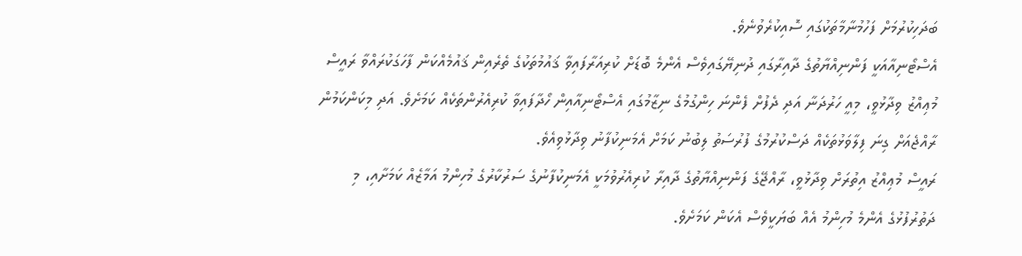ބަދަހިކުރުމަށް ފަހުމުނާމާތަކުގައި ސޮއިކުރެވުނެވެ.
އެސްޓޯނިއާއަކީ ފަންނިއްޔާތުގެ ދާއިރާގައި ދުނިޔޭގައިވެސް އެންމެ ބޮޑަށް ކުރިއަރާފައިވާ ޤައުމުތަކުގެ ތެރެއިން ޤައުމެއްކަން ފާހަގަކުރައްވާ ރައީސް މުޢިއްޒު ވިދާޅުވީ، މިއީ ހަރުދަނާ އަދި ދެފުށް ފެންނަ ހިންގުމުގެ ނިޒާމުގައި އެސްޓޯނިއާއިން ހޯދާފައިވާ ކުރިއެރުންތަކެއް ކަމަށެވެ. އަދި މިކަންކަމުން ރާއްޖެއަށް ގިނަ ފިލާވަޅުތަކެއް ދަސްކުރުމުގެ ފުރުސަތު ލިބުނު ކަމަށް އެމަނިކުފާނު ވިދާޅުވިއެވެ.
ރައީސް މުޢިއްޒު އިތުރަށް ވިދާޅުވީ، ރާއްޖޭގެ ފަންނިއްޔާތުގެ ދާއިރާ ކުރިއެރުވުމަކީ އެމަނިކުފާނުގެ ސަރުކާރުގެ މުހިންމު އަމާޒެއް ކަމަށާއި، މި ދަތުރުފުޅުގެ އެންމެ މުހިންމު އެއް ބަޔަކީވެސް އެކަން ކަމަށެވެ.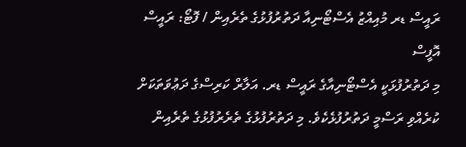ރައީސް ޑރ މުއިއްޒު އެސްޓޯނިއާ ދަތުރުފުޅުގެ ތެރެއިން / ފޮޓޯ: ރައީސް އޮފީސް
މި ދަތުރުފުޅަކީ އެސްޓޯނިއާގެ ރައީސް ޑރ. އަލާރް ކަރިސްގެ ދަޢުވަތަކަށް ކުރެއްވި ރަސްމީ ދަތުރުފުޅެކެވެ. މި ދަތުރުފުޅުގެ ތެރެރުފުޅުގެ ތެރެއިން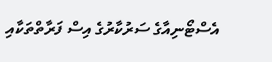އެސްޓޯނިއާގެ ސަރުކާރުގެ އިސް ފަރާތްތަކާއި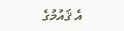އެ ޤައުމުގެ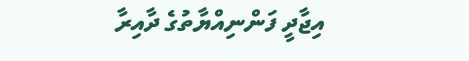އިޖާދީ ފަންނިއްޔާތުގެ ދާއިރާ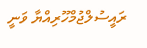ރައީސުލްޖުމްހޫރިއްޔާ ވަނީ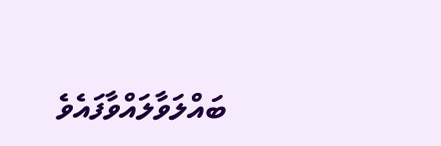ބައްލަވާލައްވާފައެވެ